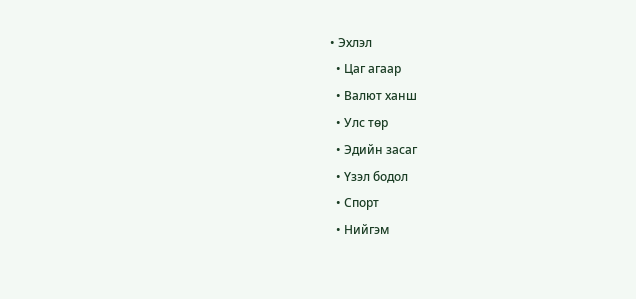• Эхлэл
  • Цаг агаар
  • Валют ханш
  • Улс төр
  • Эдийн засаг
  • Үзэл бодол
  • Спорт
  • Нийгэм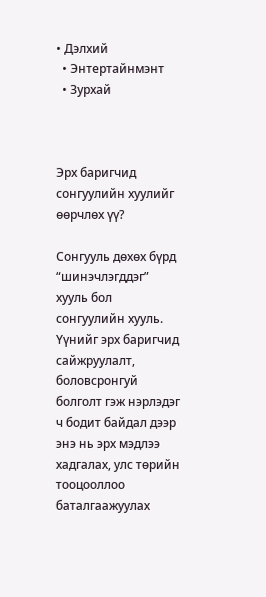• Дэлхий
  • Энтертайнмэнт
  • Зурхай



Эрх баригчид сонгуулийн хуулийг өөрчлөх үү?

Сонгууль дөхөх бүрд “шинэчлэгддэг” хууль бол сонгуулийн хууль.  Үүнийг эрх баригчид сайжруулалт, боловсронгуй болголт гэж нэрлэдэг ч бодит байдал дээр энэ нь эрх мэдлээ хадгалах, улс төрийн тооцооллоо баталгаажуулах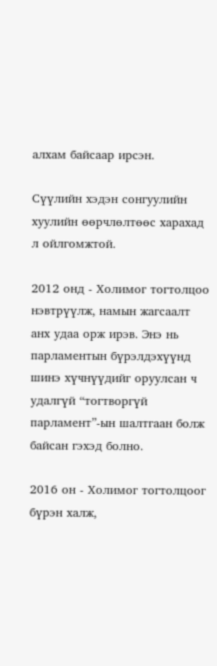алхам байсаар ирсэн.

Сүүлийн хэдэн сонгуулийн хуулийн өөрчлөлтөөс харахад л ойлгомжтой.

2012 онд - Холимог тогтолцоо нэвтрүүлж, намын жагсаалт анх удаа орж ирэв. Энэ нь парламентын бүрэлдэхүүнд шинэ хүчнүүдийг оруулсан ч удалгүй “тогтворгүй парламент”-ын шалтгаан болж байсан гэхэд болно.

2016 он - Холимог тогтолцоог бүрэн халж,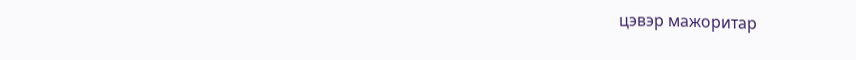цэвэр мажоритар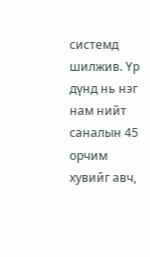системд шилжив. Үр дүнд нь нэг нам нийт саналын 45 орчим хувийг авч,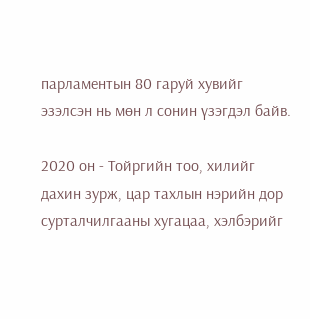парламентын 80 гаруй хувийг эзэлсэн нь мөн л сонин үзэгдэл байв.

2020 он - Тойргийн тоо, хилийг дахин зурж, цар тахлын нэрийн дор сурталчилгааны хугацаа, хэлбэрийг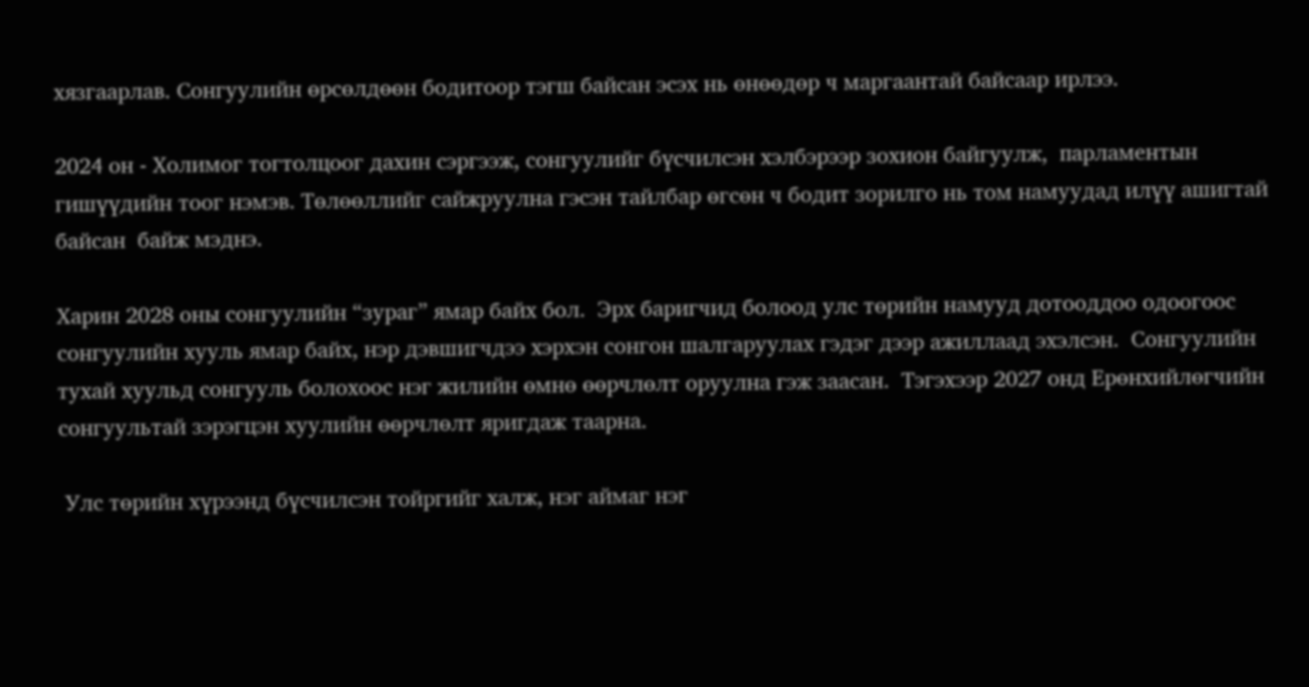хязгаарлав. Сонгуулийн өрсөлдөөн бодитоор тэгш байсан эсэх нь өнөөдөр ч маргаантай байсаар ирлээ.

2024 он - Холимог тогтолцоог дахин сэргээж, сонгуулийг бүсчилсэн хэлбэрээр зохион байгуулж,  парламентын гишүүдийн тоог нэмэв. Төлөөллийг сайжруулна гэсэн тайлбар өгсөн ч бодит зорилго нь том намуудад илүү ашигтай байсан  байж мэднэ.

Харин 2028 оны сонгуулийн “зураг” ямар байх бол.  Эрх баригчид болоод улс төрийн намууд дотооддоо одоогоос сонгуулийн хууль ямар байх, нэр дэвшигчдээ хэрхэн сонгон шалгаруулах гэдэг дээр ажиллаад эхэлсэн.  Сонгуулийн тухай хуульд сонгууль болохоос нэг жилийн өмнө өөрчлөлт оруулна гэж заасан.  Тэгэхээр 2027 онд Ерөнхийлөгчийн сонгуультай зэрэгцэн хуулийн өөрчлөлт яригдаж таарна.

 Улс төрийн хүрээнд бүсчилсэн тойргийг халж, нэг аймаг нэг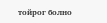тойрог болно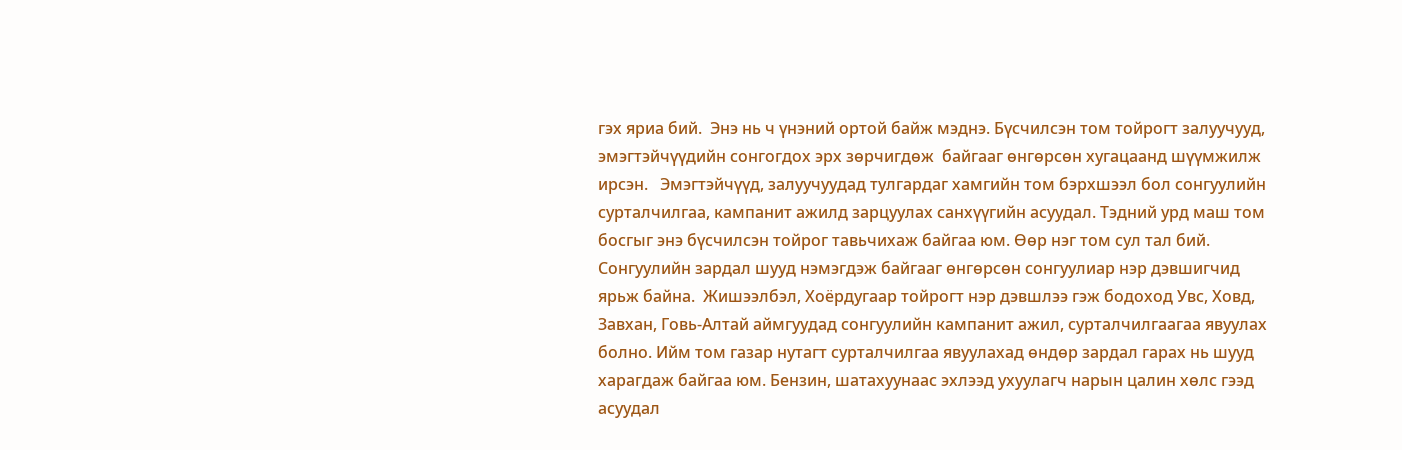гэх яриа бий.  Энэ нь ч үнэний ортой байж мэднэ. Бүсчилсэн том тойрогт залуучууд, эмэгтэйчүүдийн сонгогдох эрх зөрчигдөж  байгааг өнгөрсөн хугацаанд шүүмжилж ирсэн.   Эмэгтэйчүүд, залуучуудад тулгардаг хамгийн том бэрхшээл бол сонгуулийн сурталчилгаа, кампанит ажилд зарцуулах санхүүгийн асуудал. Тэдний урд маш том босгыг энэ бүсчилсэн тойрог тавьчихаж байгаа юм. Өөр нэг том сул тал бий. Сонгуулийн зардал шууд нэмэгдэж байгааг өнгөрсөн сонгуулиар нэр дэвшигчид ярьж байна.  Жишээлбэл, Хоёрдугаар тойрогт нэр дэвшлээ гэж бодоход Увс, Ховд, Завхан, Говь-Алтай аймгуудад сонгуулийн кампанит ажил, сурталчилгаагаа явуулах болно. Ийм том газар нутагт сурталчилгаа явуулахад өндөр зардал гарах нь шууд харагдаж байгаа юм. Бензин, шатахуунаас эхлээд ухуулагч нарын цалин хөлс гээд асуудал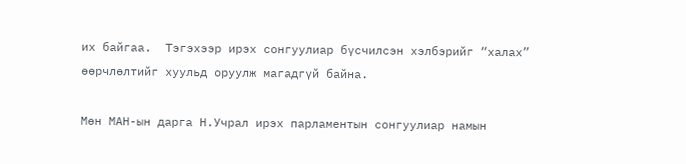их байгаа.  Тэгэхээр ирэх сонгуулиар бүсчилсэн хэлбэрийг “халах” өөрчлөлтийг хуульд оруулж магадгүй байна.

Мөн МАН-ын дарга Н.Учрал ирэх парламентын сонгуулиар намын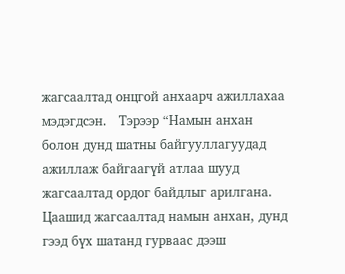жагсаалтад онцгой анхаарч ажиллахаа мэдэгдсэн.   Тэрээр “Намын анхан болон дунд шатны байгууллагуудад ажиллаж байгаагүй атлаа шууд жагсаалтад ордог байдлыг арилгана. Цаашид жагсаалтад намын анхан, дунд гээд бүх шатанд гурваас дээш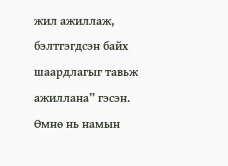жил ажиллаж, бэлтгэгдсэн байх шаардлагыг тавьж ажиллана” гэсэн.  Өмнө нь намын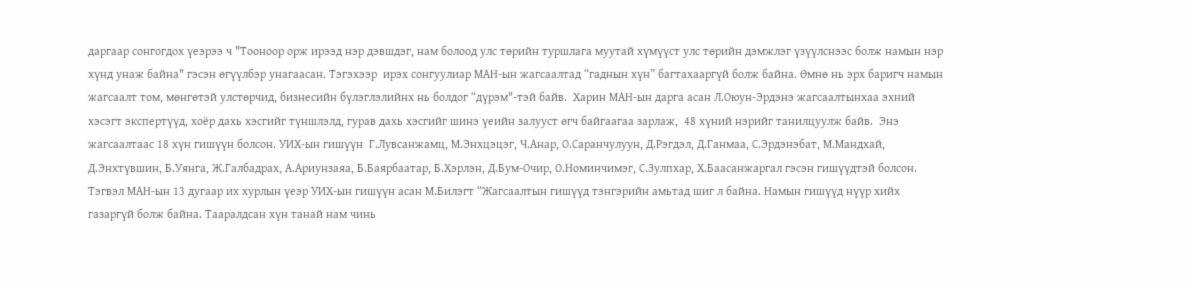даргаар сонгогдох үеэрээ ч "Тооноор орж ирээд нэр дэвшдэг, нам болоод улс төрийн туршлага муутай хүмүүст улс төрийн дэмжлэг үзүүлснээс болж намын нэр хүнд унаж байна" гэсэн өгүүлбэр унагаасан. Тэгэхээр  ирэх сонгуулиар МАН-ын жагсаалтад “гаднын хүн” багтахааргүй болж байна. Өмнө нь эрх баригч намын жагсаалт том, мөнгөтэй улстөрчид, бизнесийн бүлэглэлийнх нь болдог “дүрэм"-тэй байв.  Харин МАН-ын дарга асан Л.Оюун-Эрдэнэ жагсаалтынхаа эхний хэсэгт экспертүүд, хоёр дахь хэсгийг түншлэлд, гурав дахь хэсгийг шинэ үеийн залууст өгч байгаагаа зарлаж,  48 хүний нэрийг танилцуулж байв.  Энэ жагсаалтаас 18 хүн гишүүн болсон. УИХ-ын гишүүн  Г.Лувсанжамц, М.Энхцэцэг, Ч.Анар, О.Саранчулуун, Д.Рэгдэл, Д.Ганмаа, С.Эрдэнэбат, М.Мандхай, Д.Энхтүвшин, Б.Уянга, Ж.Галбадрах, А.Ариунзаяа, Б.Баярбаатар, Б.Хэрлэн, Д.Бум-Очир, О.Номинчимэг, С.Зулпхар, Х.Баасанжаргал гэсэн гишүүдтэй болсон.   Тэгвэл МАН-ын 13 дугаар их хурлын үеэр УИХ-ын гишүүн асан М.Билэгт “Жагсаалтын гишүүд тэнгэрийн амьтад шиг л байна. Намын гишүүд нүүр хийх газаргүй болж байна. Тааралдсан хүн танай нам чинь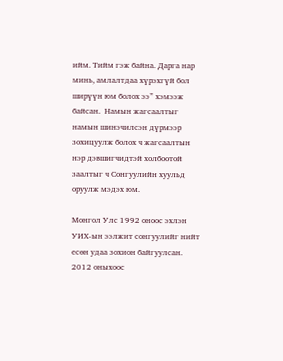ийм. Тийм гэж байна. Дарга нар минь, амлалтдаа хүрэхгүй бол ширүүн юм болох ээ” хэмээж байсан.  Намын жагсаалтыг намын шинэчилсэн дүрмээр зохицуулж болох ч жагсаалтын нэр дэвшигчидтэй холбоотой заалтыг ч Сонгуулийн хуульд оруулж мэдэх юм.

Монгол Улс 1992 оноос эхлэн УИХ-ын ээлжит сонгуулийг нийт есөн удаа зохион байгуулсан. 2012 оныхоос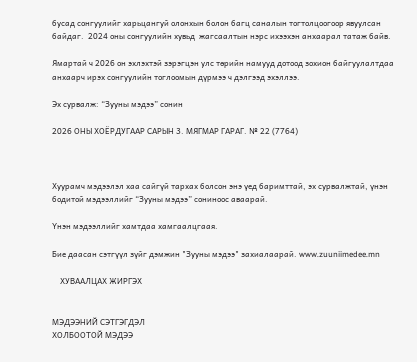бусад сонгуулийг харьцангуй олонхын болон багц саналын тогтолцоогоор явуулсан байдаг.  2024 оны сонгуулийн хувьд  жагсаалтын нэрс ихээхэн анхаарал татаж байв.

Ямартай ч 2026 он эхлэхтэй зэрэгцэн улс төрийн намууд дотоод зохион байгуулалтдаа анхаарч ирэх сонгуулийн тоглоомын дүрмээ ч дэлгээд эхэллээ.

Эх сурвалж: “Зууны мэдээ” сонин

2026 ОНЫ ХОЁРДУГААР САРЫН 3. МЯГМАР ГАРАГ. № 22 (7764)



Хуурамч мэдээлэл хаа сайгүй тархах болсон энэ үед баримттай, эх сурвалжтай, үнэн бодитой мэдээллийг “Зууны мэдээ” сониноос аваарай.

Үнэн мэдээллийг хамтдаа хамгаалцгаая.

Бие даасан сэтгүүл зүйг дэмжин "Зууны мэдээ" захиалаарай. www.zuuniimedee.mn

    ХУВААЛЦАХ ЖИРГЭХ


МЭДЭЭНИЙ СЭТГЭГДЭЛ
ХОЛБООТОЙ МЭДЭЭ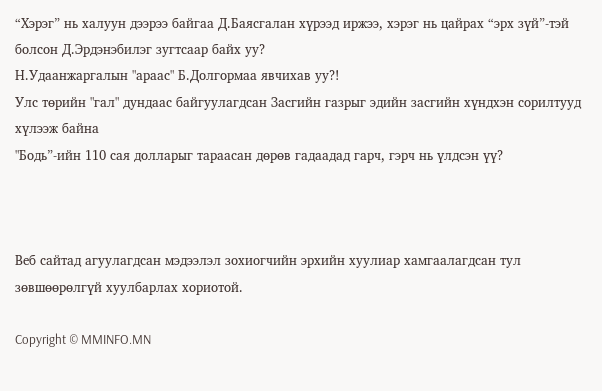“Хэрэг” нь халуун дээрээ байгаа Д.Баясгалан хүрээд иржээ, хэрэг нь цайрах “эрх зүй”-тэй болсон Д.Эрдэнэбилэг зугтсаар байх уу?
Н.Удаанжаргалын "араас" Б.Долгормаа явчихав уу?!
Улс төрийн "гал" дундаас байгуулагдсан Засгийн газрыг эдийн засгийн хүндхэн сорилтууд хүлээж байна
"Бодь”-ийн 110 сая долларыг тараасан дөрөв гадаадад гарч, гэрч нь үлдсэн үү?



Веб сайтад агуулагдсан мэдээлэл зохиогчийн эрхийн хуулиар хамгаалагдсан тул зөвшөөрөлгүй хуулбарлах хориотой.

Copyright © MMINFO.MN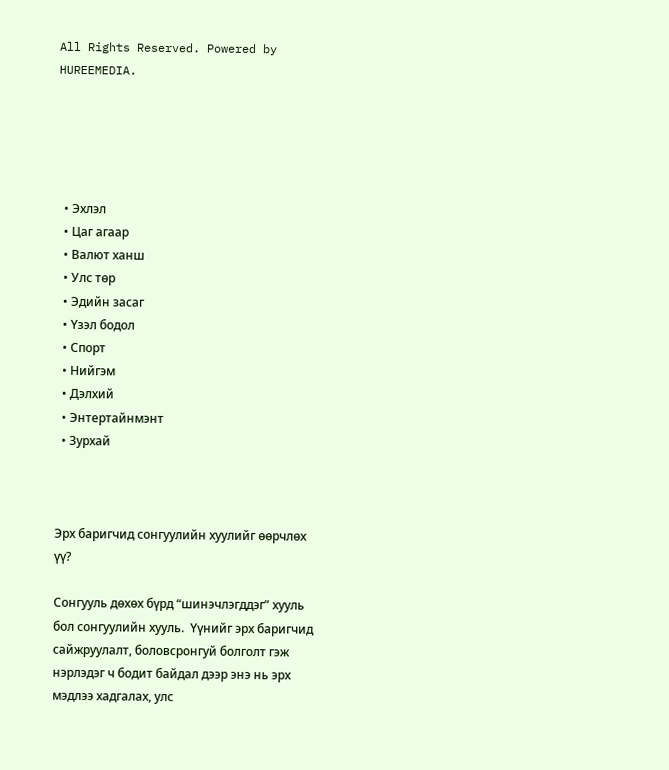All Rights Reserved. Powered by HUREEMEDIA.





  • Эхлэл
  • Цаг агаар
  • Валют ханш
  • Улс төр
  • Эдийн засаг
  • Үзэл бодол
  • Спорт
  • Нийгэм
  • Дэлхий
  • Энтертайнмэнт
  • Зурхай



Эрх баригчид сонгуулийн хуулийг өөрчлөх үү?

Сонгууль дөхөх бүрд “шинэчлэгддэг” хууль бол сонгуулийн хууль.  Үүнийг эрх баригчид сайжруулалт, боловсронгуй болголт гэж нэрлэдэг ч бодит байдал дээр энэ нь эрх мэдлээ хадгалах, улс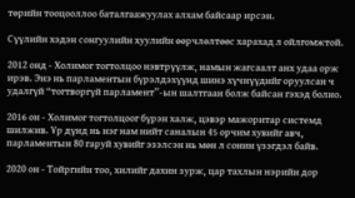төрийн тооцооллоо баталгаажуулах алхам байсаар ирсэн.

Сүүлийн хэдэн сонгуулийн хуулийн өөрчлөлтөөс харахад л ойлгомжтой.

2012 онд - Холимог тогтолцоо нэвтрүүлж, намын жагсаалт анх удаа орж ирэв. Энэ нь парламентын бүрэлдэхүүнд шинэ хүчнүүдийг оруулсан ч удалгүй “тогтворгүй парламент”-ын шалтгаан болж байсан гэхэд болно.

2016 он - Холимог тогтолцоог бүрэн халж, цэвэр мажоритар системд шилжив. Үр дүнд нь нэг нам нийт саналын 45 орчим хувийг авч, парламентын 80 гаруй хувийг эзэлсэн нь мөн л сонин үзэгдэл байв.

2020 он - Тойргийн тоо, хилийг дахин зурж, цар тахлын нэрийн дор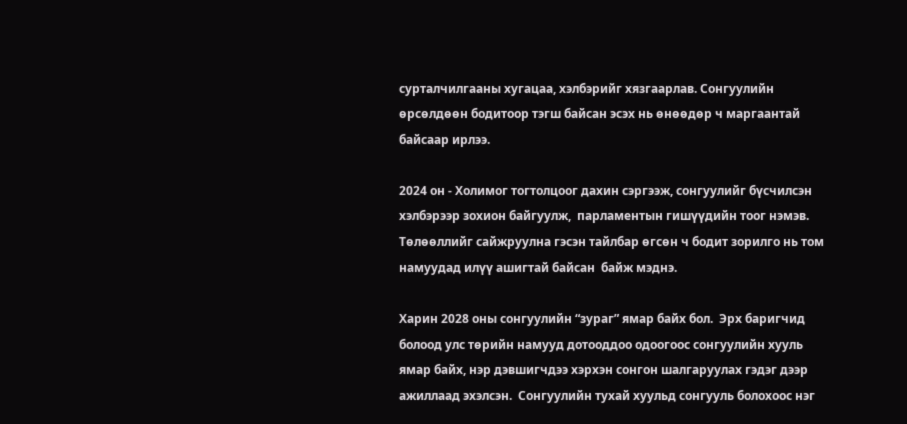сурталчилгааны хугацаа, хэлбэрийг хязгаарлав. Сонгуулийн өрсөлдөөн бодитоор тэгш байсан эсэх нь өнөөдөр ч маргаантай байсаар ирлээ.

2024 он - Холимог тогтолцоог дахин сэргээж, сонгуулийг бүсчилсэн хэлбэрээр зохион байгуулж,  парламентын гишүүдийн тоог нэмэв. Төлөөллийг сайжруулна гэсэн тайлбар өгсөн ч бодит зорилго нь том намуудад илүү ашигтай байсан  байж мэднэ.

Харин 2028 оны сонгуулийн “зураг” ямар байх бол.  Эрх баригчид болоод улс төрийн намууд дотооддоо одоогоос сонгуулийн хууль ямар байх, нэр дэвшигчдээ хэрхэн сонгон шалгаруулах гэдэг дээр ажиллаад эхэлсэн.  Сонгуулийн тухай хуульд сонгууль болохоос нэг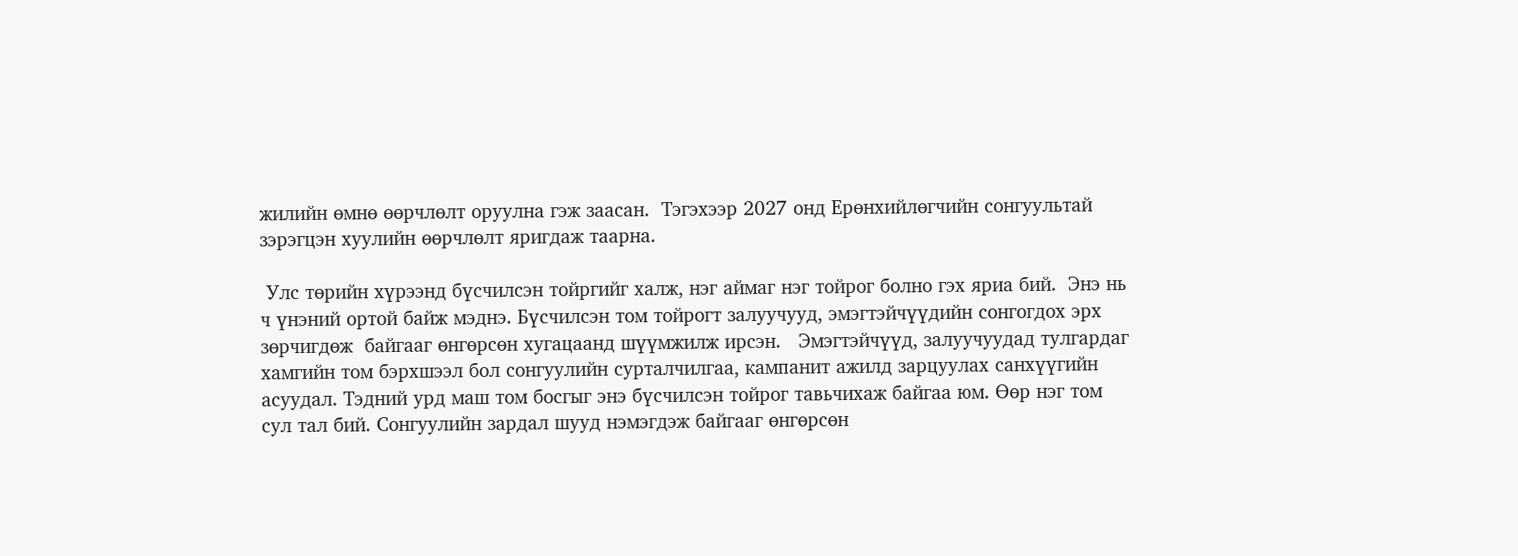жилийн өмнө өөрчлөлт оруулна гэж заасан.  Тэгэхээр 2027 онд Ерөнхийлөгчийн сонгуультай зэрэгцэн хуулийн өөрчлөлт яригдаж таарна.

 Улс төрийн хүрээнд бүсчилсэн тойргийг халж, нэг аймаг нэг тойрог болно гэх яриа бий.  Энэ нь ч үнэний ортой байж мэднэ. Бүсчилсэн том тойрогт залуучууд, эмэгтэйчүүдийн сонгогдох эрх зөрчигдөж  байгааг өнгөрсөн хугацаанд шүүмжилж ирсэн.   Эмэгтэйчүүд, залуучуудад тулгардаг хамгийн том бэрхшээл бол сонгуулийн сурталчилгаа, кампанит ажилд зарцуулах санхүүгийн асуудал. Тэдний урд маш том босгыг энэ бүсчилсэн тойрог тавьчихаж байгаа юм. Өөр нэг том сул тал бий. Сонгуулийн зардал шууд нэмэгдэж байгааг өнгөрсөн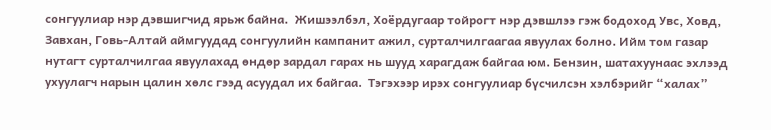сонгуулиар нэр дэвшигчид ярьж байна.  Жишээлбэл, Хоёрдугаар тойрогт нэр дэвшлээ гэж бодоход Увс, Ховд, Завхан, Говь-Алтай аймгуудад сонгуулийн кампанит ажил, сурталчилгаагаа явуулах болно. Ийм том газар нутагт сурталчилгаа явуулахад өндөр зардал гарах нь шууд харагдаж байгаа юм. Бензин, шатахуунаас эхлээд ухуулагч нарын цалин хөлс гээд асуудал их байгаа.  Тэгэхээр ирэх сонгуулиар бүсчилсэн хэлбэрийг “халах”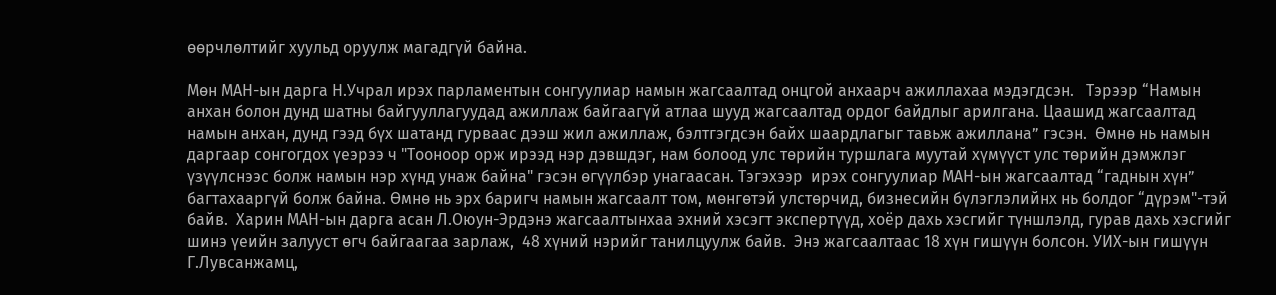өөрчлөлтийг хуульд оруулж магадгүй байна.

Мөн МАН-ын дарга Н.Учрал ирэх парламентын сонгуулиар намын жагсаалтад онцгой анхаарч ажиллахаа мэдэгдсэн.   Тэрээр “Намын анхан болон дунд шатны байгууллагуудад ажиллаж байгаагүй атлаа шууд жагсаалтад ордог байдлыг арилгана. Цаашид жагсаалтад намын анхан, дунд гээд бүх шатанд гурваас дээш жил ажиллаж, бэлтгэгдсэн байх шаардлагыг тавьж ажиллана” гэсэн.  Өмнө нь намын даргаар сонгогдох үеэрээ ч "Тооноор орж ирээд нэр дэвшдэг, нам болоод улс төрийн туршлага муутай хүмүүст улс төрийн дэмжлэг үзүүлснээс болж намын нэр хүнд унаж байна" гэсэн өгүүлбэр унагаасан. Тэгэхээр  ирэх сонгуулиар МАН-ын жагсаалтад “гаднын хүн” багтахааргүй болж байна. Өмнө нь эрх баригч намын жагсаалт том, мөнгөтэй улстөрчид, бизнесийн бүлэглэлийнх нь болдог “дүрэм"-тэй байв.  Харин МАН-ын дарга асан Л.Оюун-Эрдэнэ жагсаалтынхаа эхний хэсэгт экспертүүд, хоёр дахь хэсгийг түншлэлд, гурав дахь хэсгийг шинэ үеийн залууст өгч байгаагаа зарлаж,  48 хүний нэрийг танилцуулж байв.  Энэ жагсаалтаас 18 хүн гишүүн болсон. УИХ-ын гишүүн  Г.Лувсанжамц,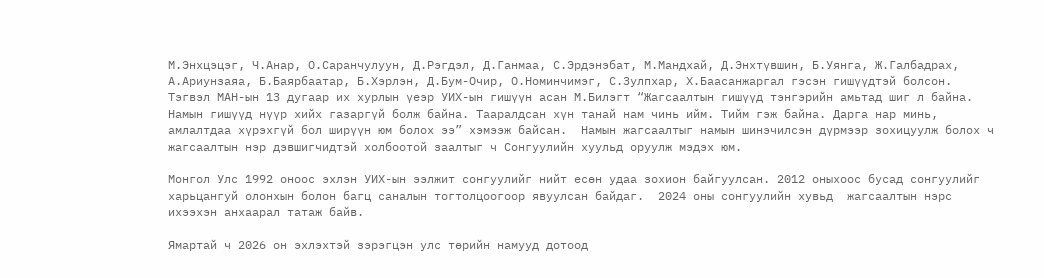М.Энхцэцэг, Ч.Анар, О.Саранчулуун, Д.Рэгдэл, Д.Ганмаа, С.Эрдэнэбат, М.Мандхай, Д.Энхтүвшин, Б.Уянга, Ж.Галбадрах, А.Ариунзаяа, Б.Баярбаатар, Б.Хэрлэн, Д.Бум-Очир, О.Номинчимэг, С.Зулпхар, Х.Баасанжаргал гэсэн гишүүдтэй болсон.   Тэгвэл МАН-ын 13 дугаар их хурлын үеэр УИХ-ын гишүүн асан М.Билэгт “Жагсаалтын гишүүд тэнгэрийн амьтад шиг л байна. Намын гишүүд нүүр хийх газаргүй болж байна. Тааралдсан хүн танай нам чинь ийм. Тийм гэж байна. Дарга нар минь, амлалтдаа хүрэхгүй бол ширүүн юм болох ээ” хэмээж байсан.  Намын жагсаалтыг намын шинэчилсэн дүрмээр зохицуулж болох ч жагсаалтын нэр дэвшигчидтэй холбоотой заалтыг ч Сонгуулийн хуульд оруулж мэдэх юм.

Монгол Улс 1992 оноос эхлэн УИХ-ын ээлжит сонгуулийг нийт есөн удаа зохион байгуулсан. 2012 оныхоос бусад сонгуулийг харьцангуй олонхын болон багц саналын тогтолцоогоор явуулсан байдаг.  2024 оны сонгуулийн хувьд  жагсаалтын нэрс ихээхэн анхаарал татаж байв.

Ямартай ч 2026 он эхлэхтэй зэрэгцэн улс төрийн намууд дотоод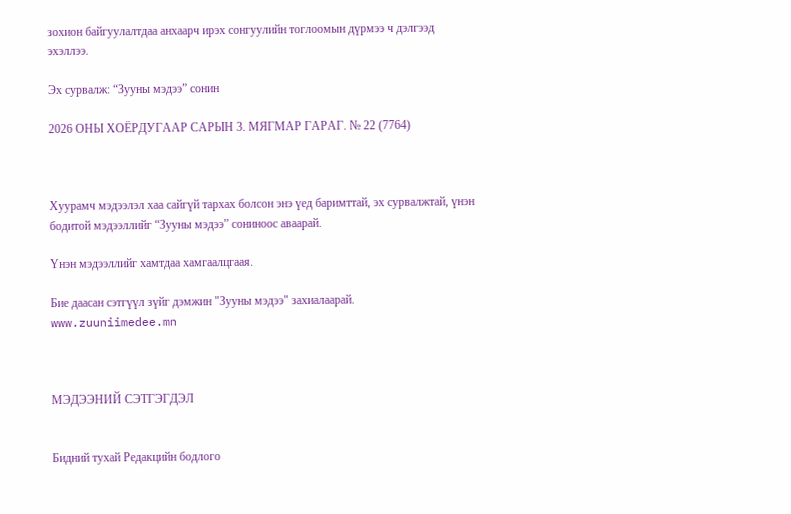зохион байгуулалтдаа анхаарч ирэх сонгуулийн тоглоомын дүрмээ ч дэлгээд эхэллээ.

Эх сурвалж: “Зууны мэдээ” сонин

2026 ОНЫ ХОЁРДУГААР САРЫН 3. МЯГМАР ГАРАГ. № 22 (7764)



Хуурамч мэдээлэл хаа сайгүй тархах болсон энэ үед баримттай, эх сурвалжтай, үнэн бодитой мэдээллийг “Зууны мэдээ” сониноос аваарай.

Үнэн мэдээллийг хамтдаа хамгаалцгаая.

Бие даасан сэтгүүл зүйг дэмжин "Зууны мэдээ" захиалаарай. www.zuuniimedee.mn



МЭДЭЭНИЙ СЭТГЭГДЭЛ


Бидний тухай Редакцийн бодлого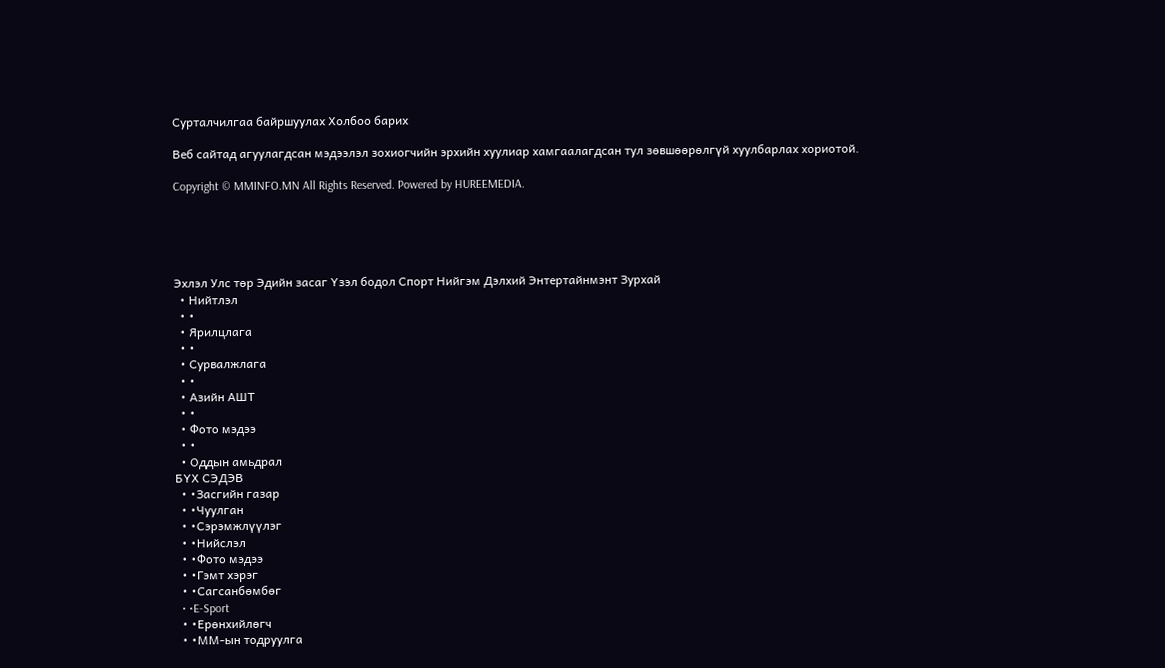Сурталчилгаа байршуулах Холбоо барих

Веб сайтад агуулагдсан мэдээлэл зохиогчийн эрхийн хуулиар хамгаалагдсан тул зөвшөөрөлгүй хуулбарлах хориотой.

Copyright © MMINFO.MN All Rights Reserved. Powered by HUREEMEDIA.





Эхлэл Улс төр Эдийн засаг Үзэл бодол Спорт Нийгэм Дэлхий Энтертайнмэнт Зурхай
  • Нийтлэл
  • •
  • Ярилцлага
  • •
  • Сурвалжлага
  • •
  • Азийн АШТ
  • •
  • Фото мэдээ
  • •
  • Оддын амьдрал
БҮХ СЭДЭВ
  • •Засгийн газар
  • •Чуулган
  • •Сэрэмжлүүлэг
  • •Нийслэл
  • •Фото мэдээ
  • •Гэмт хэрэг
  • •Сагсанбөмбөг
  • •E-Sport
  • •Ерөнхийлөгч
  • •ММ-ын тодруулга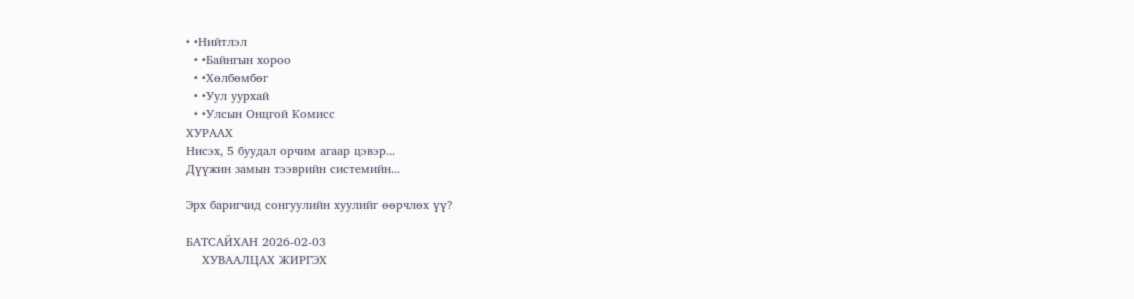• •Нийтлэл
  • •Байнгын хороо
  • •Хөлбөмбөг
  • •Уул уурхай
  • •Улсын Онцгой Комисс
ХУРААХ
Нисэх, 5 буудал орчим агаар цэвэр...
Дүүжин замын тээврийн системийн...

Эрх баригчид сонгуулийн хуулийг өөрчлөх үү?

БАТСАЙХАН 2026-02-03
    ХУВААЛЦАХ ЖИРГЭХ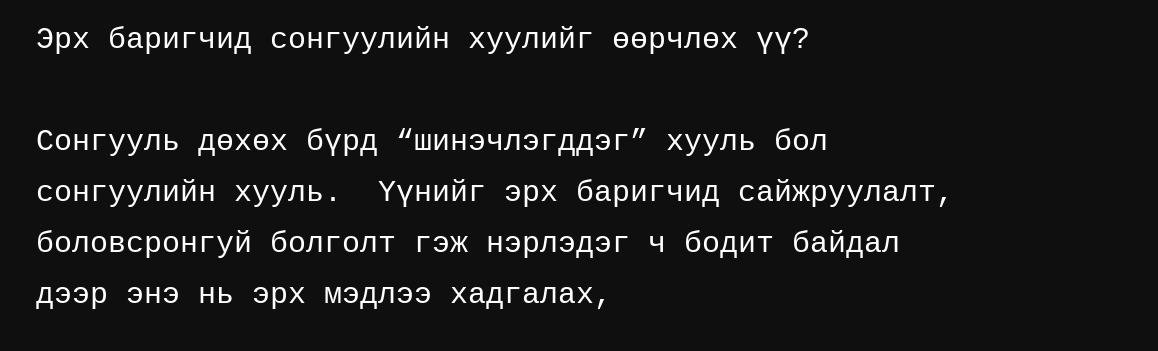Эрх баригчид сонгуулийн хуулийг өөрчлөх үү?

Сонгууль дөхөх бүрд “шинэчлэгддэг” хууль бол сонгуулийн хууль.  Үүнийг эрх баригчид сайжруулалт, боловсронгуй болголт гэж нэрлэдэг ч бодит байдал дээр энэ нь эрх мэдлээ хадгалах,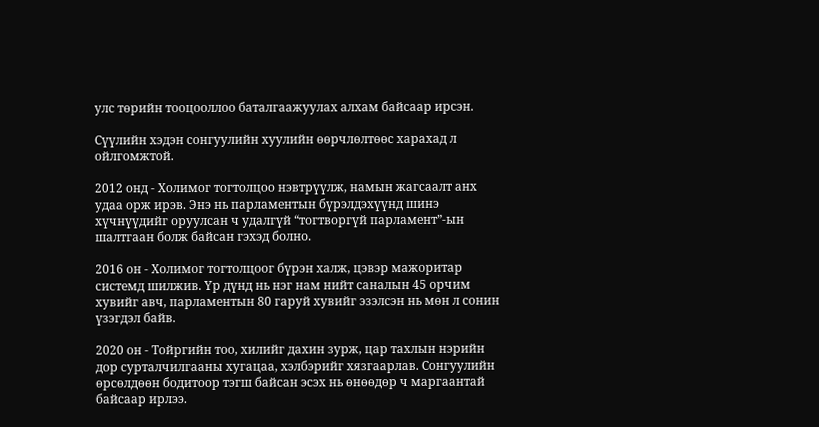улс төрийн тооцооллоо баталгаажуулах алхам байсаар ирсэн.

Сүүлийн хэдэн сонгуулийн хуулийн өөрчлөлтөөс харахад л ойлгомжтой.

2012 онд - Холимог тогтолцоо нэвтрүүлж, намын жагсаалт анх удаа орж ирэв. Энэ нь парламентын бүрэлдэхүүнд шинэ хүчнүүдийг оруулсан ч удалгүй “тогтворгүй парламент”-ын шалтгаан болж байсан гэхэд болно.

2016 он - Холимог тогтолцоог бүрэн халж, цэвэр мажоритар системд шилжив. Үр дүнд нь нэг нам нийт саналын 45 орчим хувийг авч, парламентын 80 гаруй хувийг эзэлсэн нь мөн л сонин үзэгдэл байв.

2020 он - Тойргийн тоо, хилийг дахин зурж, цар тахлын нэрийн дор сурталчилгааны хугацаа, хэлбэрийг хязгаарлав. Сонгуулийн өрсөлдөөн бодитоор тэгш байсан эсэх нь өнөөдөр ч маргаантай байсаар ирлээ.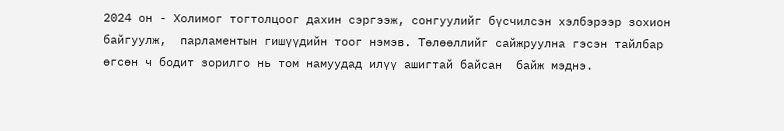2024 он - Холимог тогтолцоог дахин сэргээж, сонгуулийг бүсчилсэн хэлбэрээр зохион байгуулж,  парламентын гишүүдийн тоог нэмэв. Төлөөллийг сайжруулна гэсэн тайлбар өгсөн ч бодит зорилго нь том намуудад илүү ашигтай байсан  байж мэднэ.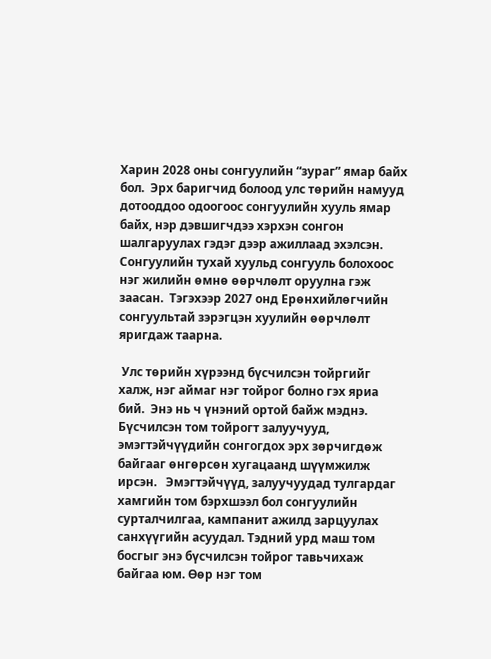Харин 2028 оны сонгуулийн “зураг” ямар байх бол.  Эрх баригчид болоод улс төрийн намууд дотооддоо одоогоос сонгуулийн хууль ямар байх, нэр дэвшигчдээ хэрхэн сонгон шалгаруулах гэдэг дээр ажиллаад эхэлсэн.  Сонгуулийн тухай хуульд сонгууль болохоос нэг жилийн өмнө өөрчлөлт оруулна гэж заасан.  Тэгэхээр 2027 онд Ерөнхийлөгчийн сонгуультай зэрэгцэн хуулийн өөрчлөлт яригдаж таарна.

 Улс төрийн хүрээнд бүсчилсэн тойргийг халж, нэг аймаг нэг тойрог болно гэх яриа бий.  Энэ нь ч үнэний ортой байж мэднэ. Бүсчилсэн том тойрогт залуучууд, эмэгтэйчүүдийн сонгогдох эрх зөрчигдөж  байгааг өнгөрсөн хугацаанд шүүмжилж ирсэн.   Эмэгтэйчүүд, залуучуудад тулгардаг хамгийн том бэрхшээл бол сонгуулийн сурталчилгаа, кампанит ажилд зарцуулах санхүүгийн асуудал. Тэдний урд маш том босгыг энэ бүсчилсэн тойрог тавьчихаж байгаа юм. Өөр нэг том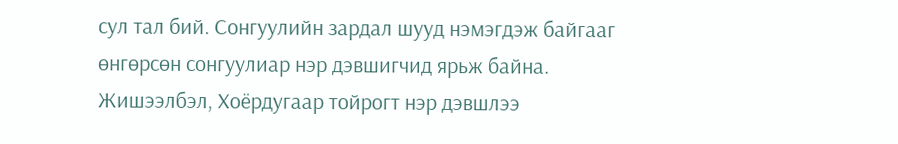сул тал бий. Сонгуулийн зардал шууд нэмэгдэж байгааг өнгөрсөн сонгуулиар нэр дэвшигчид ярьж байна.  Жишээлбэл, Хоёрдугаар тойрогт нэр дэвшлээ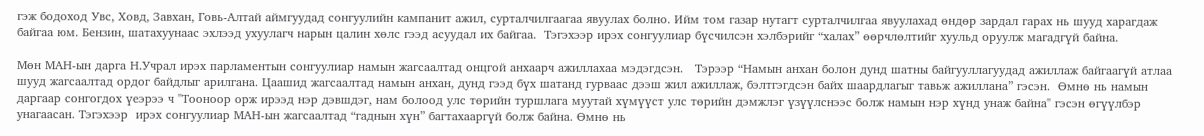гэж бодоход Увс, Ховд, Завхан, Говь-Алтай аймгуудад сонгуулийн кампанит ажил, сурталчилгаагаа явуулах болно. Ийм том газар нутагт сурталчилгаа явуулахад өндөр зардал гарах нь шууд харагдаж байгаа юм. Бензин, шатахуунаас эхлээд ухуулагч нарын цалин хөлс гээд асуудал их байгаа.  Тэгэхээр ирэх сонгуулиар бүсчилсэн хэлбэрийг “халах” өөрчлөлтийг хуульд оруулж магадгүй байна.

Мөн МАН-ын дарга Н.Учрал ирэх парламентын сонгуулиар намын жагсаалтад онцгой анхаарч ажиллахаа мэдэгдсэн.   Тэрээр “Намын анхан болон дунд шатны байгууллагуудад ажиллаж байгаагүй атлаа шууд жагсаалтад ордог байдлыг арилгана. Цаашид жагсаалтад намын анхан, дунд гээд бүх шатанд гурваас дээш жил ажиллаж, бэлтгэгдсэн байх шаардлагыг тавьж ажиллана” гэсэн.  Өмнө нь намын даргаар сонгогдох үеэрээ ч "Тооноор орж ирээд нэр дэвшдэг, нам болоод улс төрийн туршлага муутай хүмүүст улс төрийн дэмжлэг үзүүлснээс болж намын нэр хүнд унаж байна" гэсэн өгүүлбэр унагаасан. Тэгэхээр  ирэх сонгуулиар МАН-ын жагсаалтад “гаднын хүн” багтахааргүй болж байна. Өмнө нь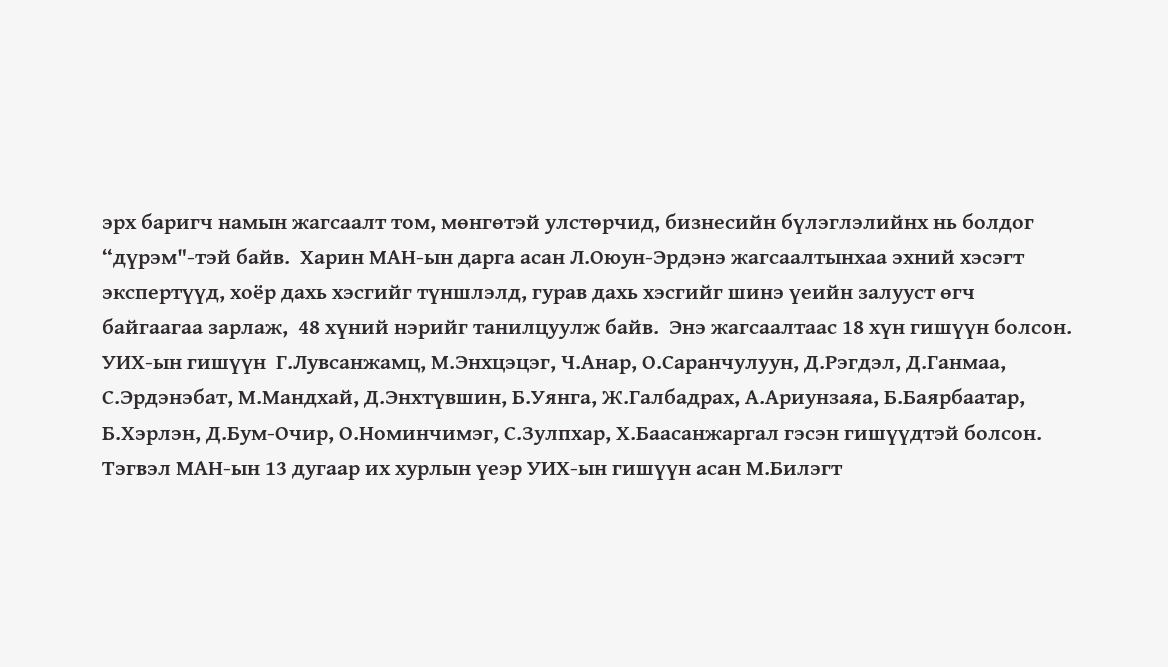эрх баригч намын жагсаалт том, мөнгөтэй улстөрчид, бизнесийн бүлэглэлийнх нь болдог “дүрэм"-тэй байв.  Харин МАН-ын дарга асан Л.Оюун-Эрдэнэ жагсаалтынхаа эхний хэсэгт экспертүүд, хоёр дахь хэсгийг түншлэлд, гурав дахь хэсгийг шинэ үеийн залууст өгч байгаагаа зарлаж,  48 хүний нэрийг танилцуулж байв.  Энэ жагсаалтаас 18 хүн гишүүн болсон. УИХ-ын гишүүн  Г.Лувсанжамц, М.Энхцэцэг, Ч.Анар, О.Саранчулуун, Д.Рэгдэл, Д.Ганмаа, С.Эрдэнэбат, М.Мандхай, Д.Энхтүвшин, Б.Уянга, Ж.Галбадрах, А.Ариунзаяа, Б.Баярбаатар, Б.Хэрлэн, Д.Бум-Очир, О.Номинчимэг, С.Зулпхар, Х.Баасанжаргал гэсэн гишүүдтэй болсон.   Тэгвэл МАН-ын 13 дугаар их хурлын үеэр УИХ-ын гишүүн асан М.Билэгт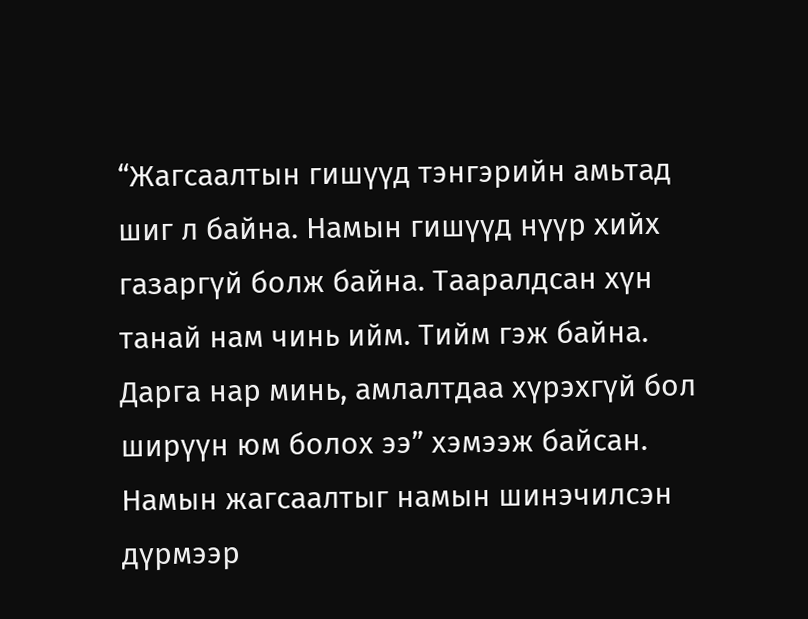“Жагсаалтын гишүүд тэнгэрийн амьтад шиг л байна. Намын гишүүд нүүр хийх газаргүй болж байна. Тааралдсан хүн танай нам чинь ийм. Тийм гэж байна. Дарга нар минь, амлалтдаа хүрэхгүй бол ширүүн юм болох ээ” хэмээж байсан.  Намын жагсаалтыг намын шинэчилсэн дүрмээр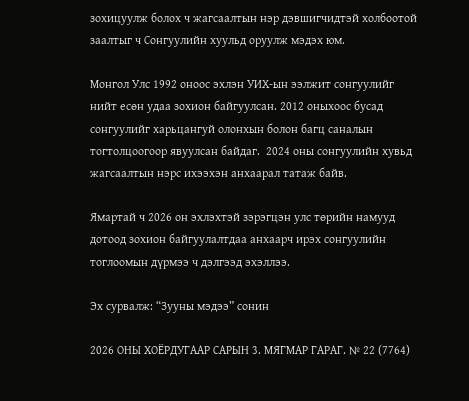зохицуулж болох ч жагсаалтын нэр дэвшигчидтэй холбоотой заалтыг ч Сонгуулийн хуульд оруулж мэдэх юм.

Монгол Улс 1992 оноос эхлэн УИХ-ын ээлжит сонгуулийг нийт есөн удаа зохион байгуулсан. 2012 оныхоос бусад сонгуулийг харьцангуй олонхын болон багц саналын тогтолцоогоор явуулсан байдаг.  2024 оны сонгуулийн хувьд  жагсаалтын нэрс ихээхэн анхаарал татаж байв.

Ямартай ч 2026 он эхлэхтэй зэрэгцэн улс төрийн намууд дотоод зохион байгуулалтдаа анхаарч ирэх сонгуулийн тоглоомын дүрмээ ч дэлгээд эхэллээ.

Эх сурвалж: “Зууны мэдээ” сонин

2026 ОНЫ ХОЁРДУГААР САРЫН 3. МЯГМАР ГАРАГ. № 22 (7764)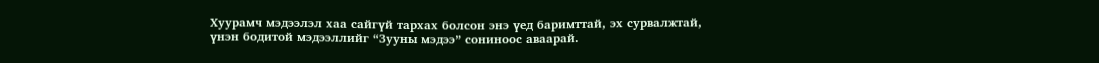Хуурамч мэдээлэл хаа сайгүй тархах болсон энэ үед баримттай, эх сурвалжтай, үнэн бодитой мэдээллийг “Зууны мэдээ” сониноос аваарай.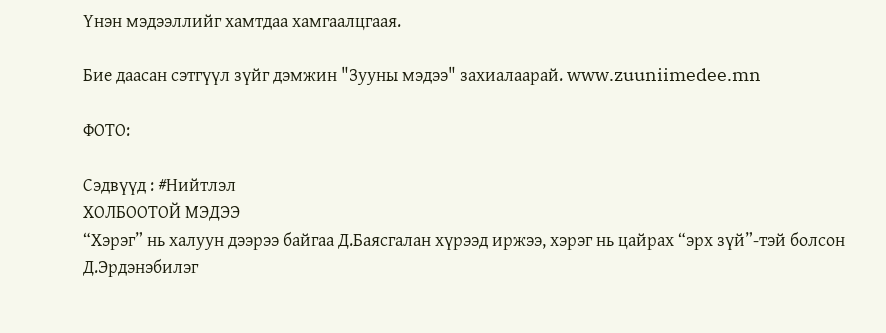Үнэн мэдээллийг хамтдаа хамгаалцгаая.

Бие даасан сэтгүүл зүйг дэмжин "Зууны мэдээ" захиалаарай. www.zuuniimedee.mn

ФОТО:

Сэдвүүд : #Нийтлэл
ХОЛБООТОЙ МЭДЭЭ
“Хэрэг” нь халуун дээрээ байгаа Д.Баясгалан хүрээд иржээ, хэрэг нь цайрах “эрх зүй”-тэй болсон Д.Эрдэнэбилэг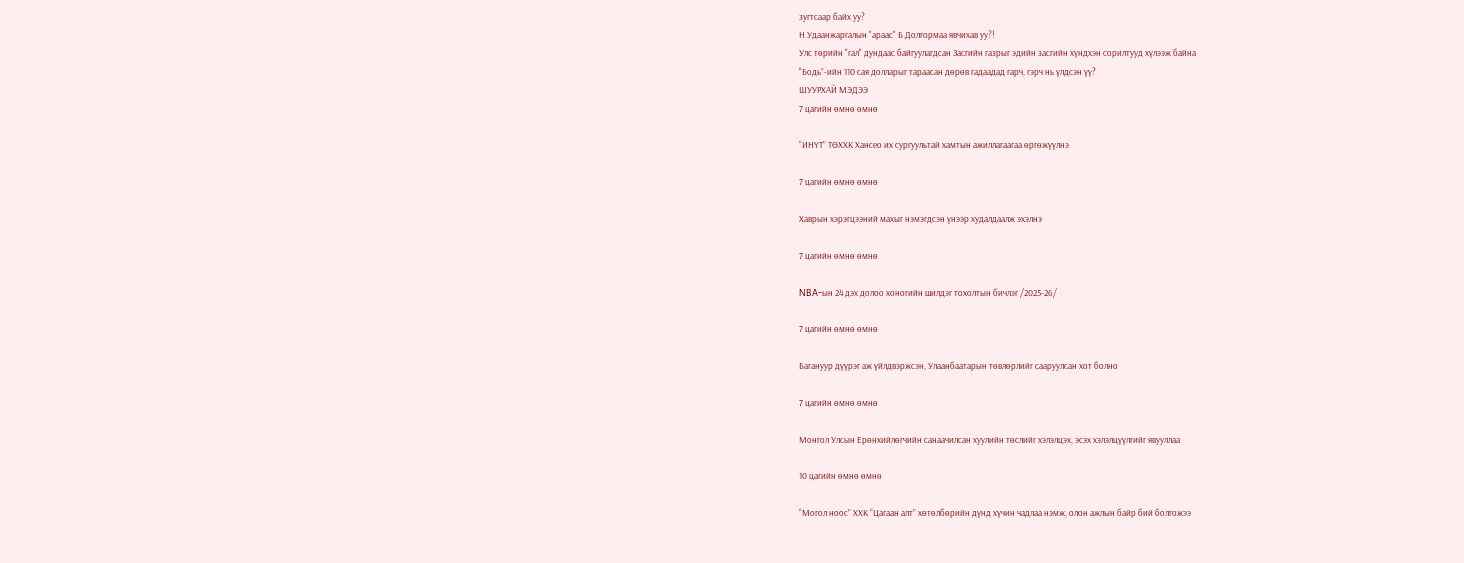зугтсаар байх уу?
Н.Удаанжаргалын "араас" Б.Долгормаа явчихав уу?!
Улс төрийн "гал" дундаас байгуулагдсан Засгийн газрыг эдийн засгийн хүндхэн сорилтууд хүлээж байна
"Бодь”-ийн 110 сая долларыг тараасан дөрөв гадаадад гарч, гэрч нь үлдсэн үү?
ШУУРХАЙ МЭДЭЭ
7 цагийн өмнө өмнө

“ИНҮТ” ТӨХХК Хансео их сургуультай хамтын ажиллагаагаа өргөжүүлнэ

7 цагийн өмнө өмнө

Хаврын хэрэгцээний махыг нэмэгдсэн үнээр худалдаалж эхэлнэ

7 цагийн өмнө өмнө

NBA-ын 24 дэх долоо хоногийн шилдэг тохолтын бичлэг /2025-26/

7 цагийн өмнө өмнө

Багануур дүүрэг аж үйлдвэржсэн, Улаанбаатарын төвлөрлийг сааруулсан хот болно

7 цагийн өмнө өмнө

Монгол Улсын Ерөнхийлөгчийн санаачилсан хуулийн төслийг хэлэлцэх, эсэх хэлэлцүүлгийг явууллаа

10 цагийн өмнө өмнө

“Могол ноос” ХХК “Цагаан алт” хөтөлбөрийн дүнд хүчин чадлаа нэмж, олон ажлын байр бий болгожээ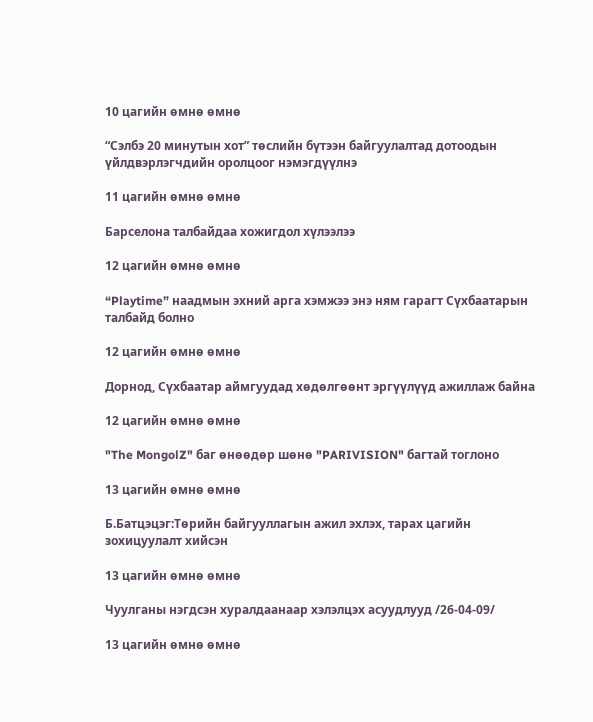10 цагийн өмнө өмнө

“Сэлбэ 20 минутын хот” төслийн бүтээн байгуулалтад дотоодын үйлдвэрлэгчдийн оролцоог нэмэгдүүлнэ

11 цагийн өмнө өмнө

Барселона талбайдаа хожигдол хүлээлээ

12 цагийн өмнө өмнө

“Playtime” наадмын эхний арга хэмжээ энэ ням гарагт Сүхбаатарын талбайд болно

12 цагийн өмнө өмнө

Дорнод, Сүхбаатар аймгуудад хөдөлгөөнт эргүүлүүд ажиллаж байна

12 цагийн өмнө өмнө

"The MongolZ" баг өнөөдөр шөнө "PARIVISION" багтай тоглоно

13 цагийн өмнө өмнө

Б.Батцэцэг:Төрийн байгууллагын ажил эхлэх, тарах цагийн зохицуулалт хийсэн

13 цагийн өмнө өмнө

Чуулганы нэгдсэн хуралдаанаар хэлэлцэх асуудлууд /26-04-09/

13 цагийн өмнө өмнө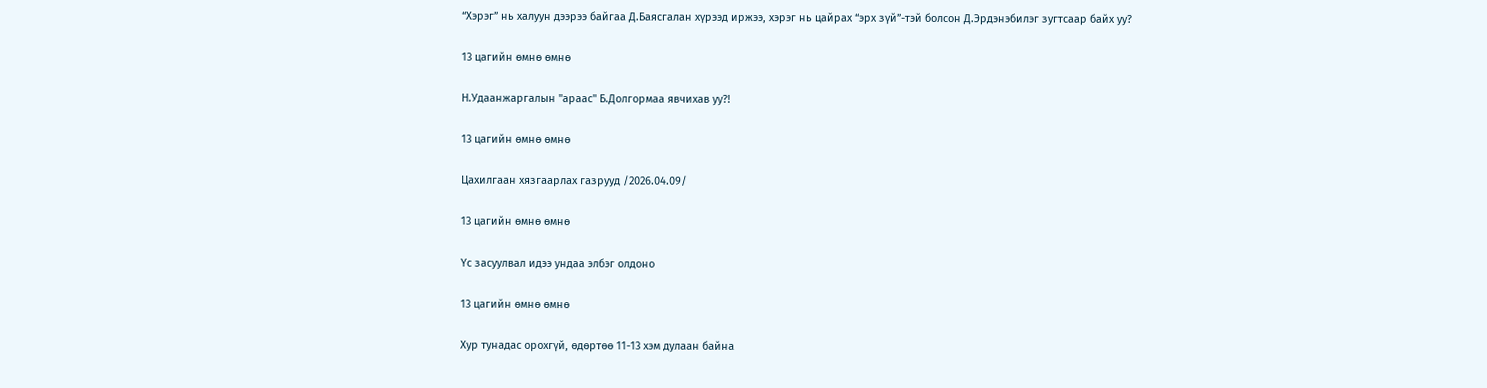“Хэрэг” нь халуун дээрээ байгаа Д.Баясгалан хүрээд иржээ, хэрэг нь цайрах “эрх зүй”-тэй болсон Д.Эрдэнэбилэг зугтсаар байх уу?

13 цагийн өмнө өмнө

Н.Удаанжаргалын "араас" Б.Долгормаа явчихав уу?!

13 цагийн өмнө өмнө

Цахилгаан хязгаарлах газрууд /2026.04.09/

13 цагийн өмнө өмнө

Үс засуулвал идээ ундаа элбэг олдоно

13 цагийн өмнө өмнө

Хур тунадас орохгүй, өдөртөө 11-13 хэм дулаан байна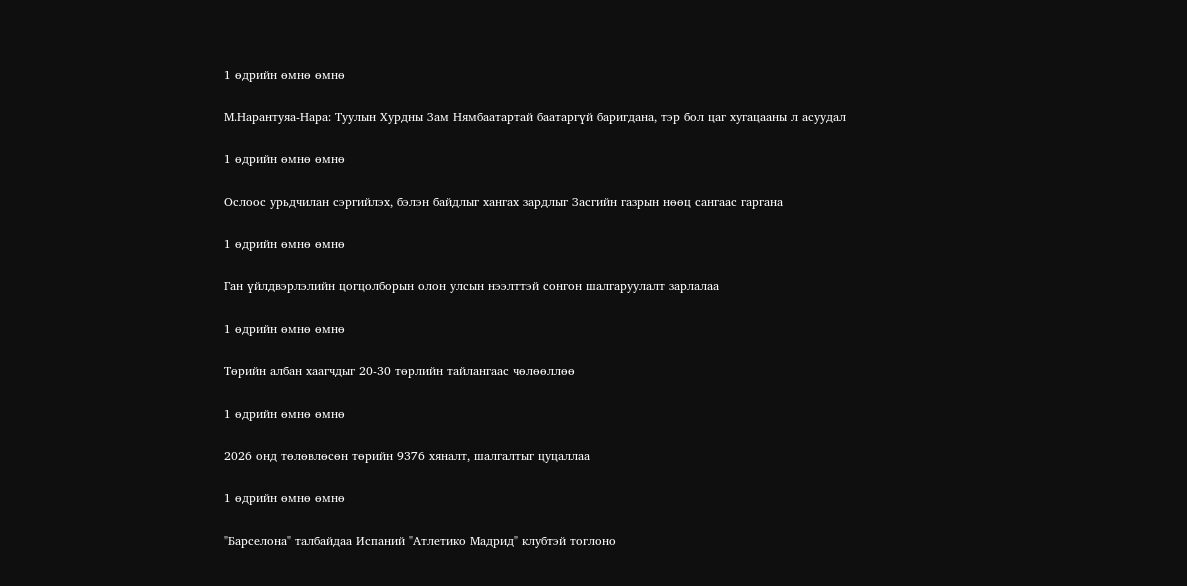1 өдрийн өмнө өмнө

М.Нарантуяа-Нара: Туулын Хурдны Зам Нямбаатартай баатаргүй баригдана, тэр бол цаг хугацааны л асуудал

1 өдрийн өмнө өмнө

Ослоос урьдчилан сэргийлэх, бэлэн байдлыг хангах зардлыг Засгийн газрын нөөц сангаас гаргана

1 өдрийн өмнө өмнө

Ган үйлдвэрлэлийн цогцолборын олон улсын нээлттэй сонгон шалгаруулалт зарлалаа

1 өдрийн өмнө өмнө

Төрийн албан хаагчдыг 20-30 төрлийн тайлангаас чөлөөллөө

1 өдрийн өмнө өмнө

2026 онд төлөвлөсөн төрийн 9376 хяналт, шалгалтыг цуцаллаа

1 өдрийн өмнө өмнө

"Барселона" талбайдаа Испаний "Атлетико Мадрид" клубтэй тоглоно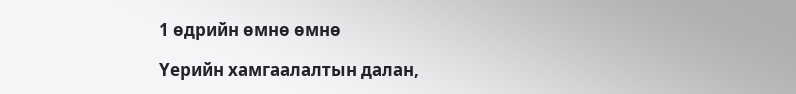1 өдрийн өмнө өмнө

Үерийн хамгаалалтын далан,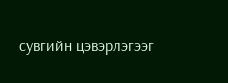сувгийн цэвэрлэгээг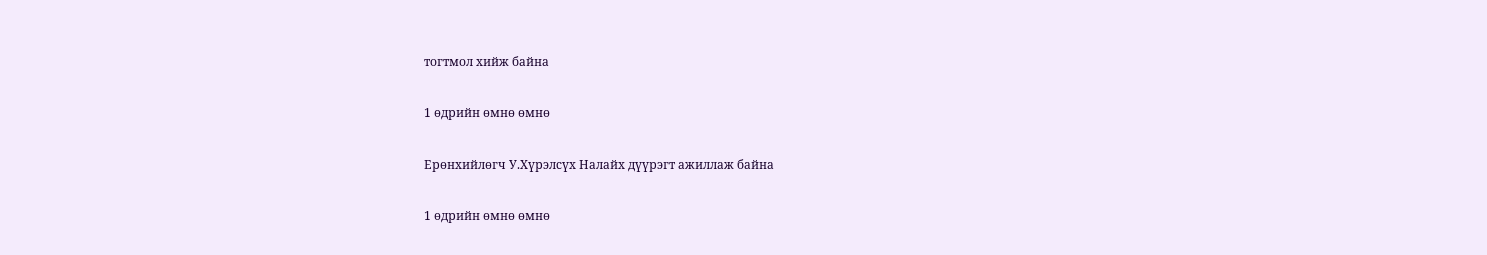тогтмол хийж байна

1 өдрийн өмнө өмнө

Ерөнхийлөгч У.Хүрэлсүх Налайх дүүрэгт ажиллаж байна

1 өдрийн өмнө өмнө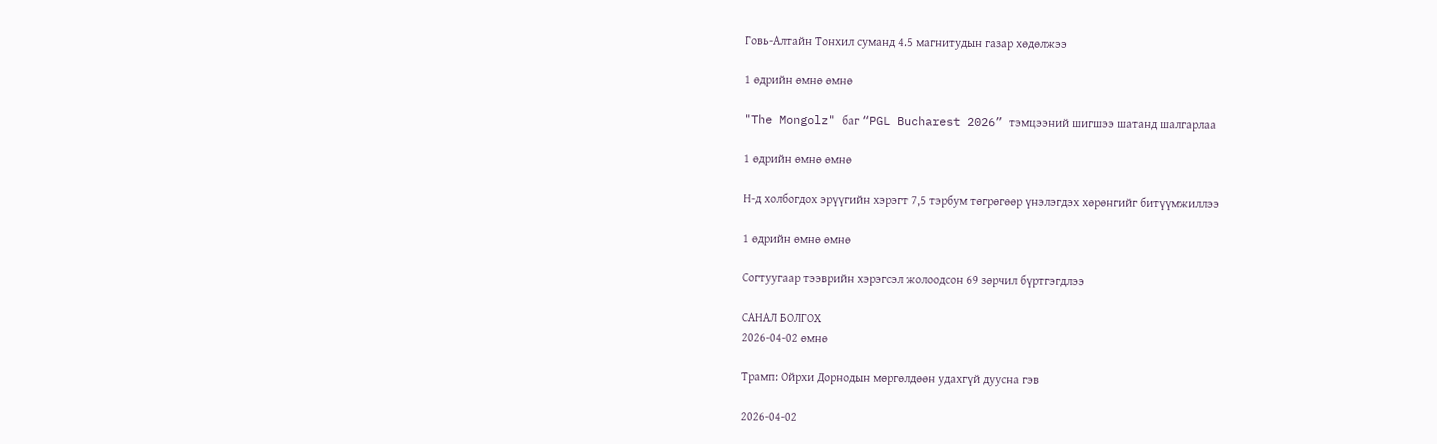Говь-Алтайн Тонхил суманд 4.5 магнитудын газар хөдөлжээ

1 өдрийн өмнө өмнө

"The Mongolz" баг “PGL Bucharest 2026” тэмцээний шигшээ шатанд шалгарлаа

1 өдрийн өмнө өмнө

Н-д холбогдох эрүүгийн хэрэгт 7,5 тэрбум төгрөгөөр үнэлэгдэх хөрөнгийг битүүмжиллээ

1 өдрийн өмнө өмнө

Согтуугаар тээврийн хэрэгсэл жолоодсон 69 зөрчил бүртгэгдлээ

САНАЛ БОЛГОХ
2026-04-02 өмнө

Трамп: Ойрхи Дорнодын мөргөлдөөн удахгүй дуусна гэв

2026-04-02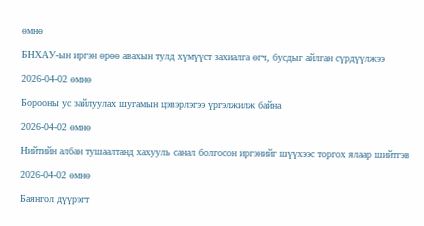өмнө

БНХАУ-ын иргэн өрөө авахын тулд хүмүүст захиалга өгч, бусдыг айлган сүрдүүлжээ

2026-04-02 өмнө

Борооны ус зайлуулах шугамын цэвэрлэгээ үргэлжилж байна

2026-04-02 өмнө

Нийтийн албан тушаалтанд хахууль санал болгосон иргэнийг шүүхээс торгох ялаар шийтгэв

2026-04-02 өмнө

Баянгол дүүрэгт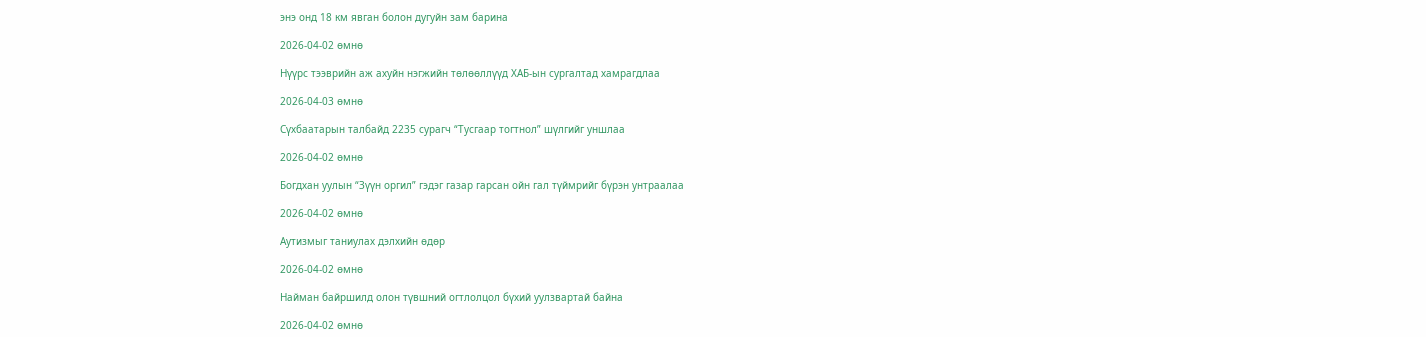энэ онд 18 км явган болон дугуйн зам барина

2026-04-02 өмнө

Нүүрс тээврийн аж ахуйн нэгжийн төлөөллүүд ХАБ-ын сургалтад хамрагдлаа

2026-04-03 өмнө

Сүхбаатарын талбайд 2235 сурагч “Тусгаар тогтнол” шүлгийг уншлаа

2026-04-02 өмнө

Богдхан уулын “Зүүн оргил” гэдэг газар гарсан ойн гал түймрийг бүрэн унтраалаа

2026-04-02 өмнө

Аутизмыг таниулах дэлхийн өдөр

2026-04-02 өмнө

Найман байршилд олон түвшний огтлолцол бүхий уулзвартай байна

2026-04-02 өмнө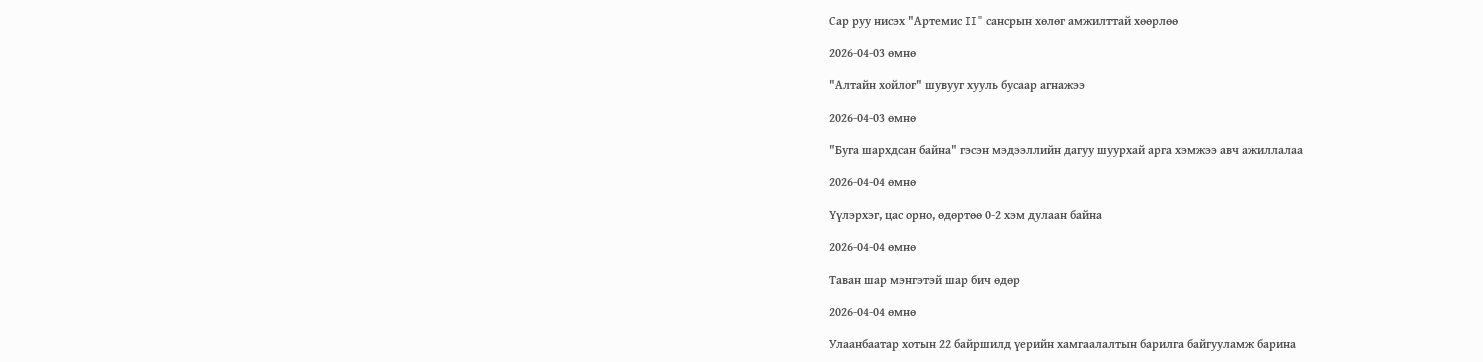Сар руу нисэх "Артемис II" сансрын хөлөг амжилттай хөөрлөө

2026-04-03 өмнө

"Алтайн хойлог" шувууг хууль бусаар агнажээ

2026-04-03 өмнө

"Буга шархдсан байна" гэсэн мэдээллийн дагуу шуурхай арга хэмжээ авч ажиллалаа

2026-04-04 өмнө

Үүлэрхэг, цас орно, өдөртөө 0-2 хэм дулаан байна

2026-04-04 өмнө

Таван шар мэнгэтэй шар бич өдөр

2026-04-04 өмнө

Улаанбаатар хотын 22 байршилд үерийн хамгаалалтын барилга байгууламж барина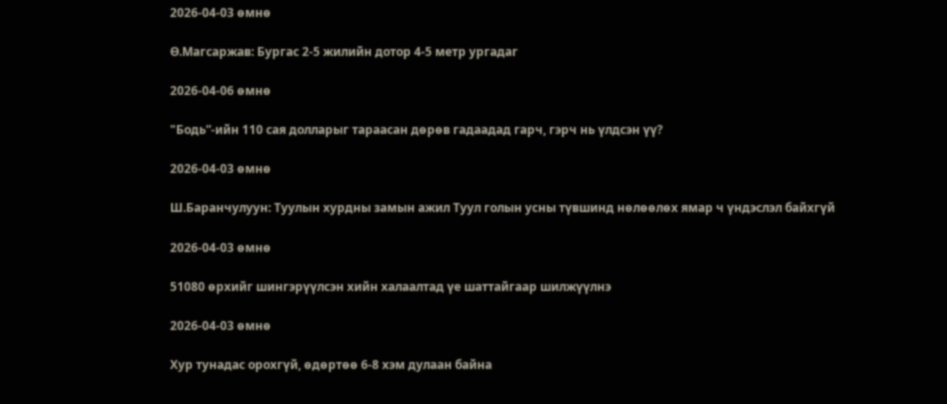2026-04-03 өмнө

Ө.Магсаржав: Бургас 2-5 жилийн дотор 4-5 метр ургадаг

2026-04-06 өмнө

"Бодь”-ийн 110 сая долларыг тараасан дөрөв гадаадад гарч, гэрч нь үлдсэн үү?

2026-04-03 өмнө

Ш.Баранчулуун: Туулын хурдны замын ажил Туул голын усны түвшинд нөлөөлөх ямар ч үндэслэл байхгүй

2026-04-03 өмнө

51080 өрхийг шингэрүүлсэн хийн халаалтад үе шаттайгаар шилжүүлнэ

2026-04-03 өмнө

Хур тунадас орохгүй, өдөртөө 6-8 хэм дулаан байна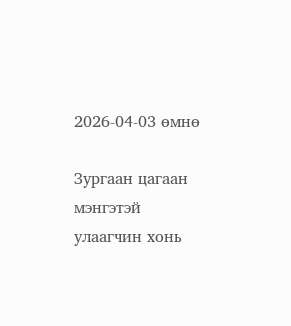2026-04-03 өмнө

Зургаан цагаан мэнгэтэй улаагчин хонь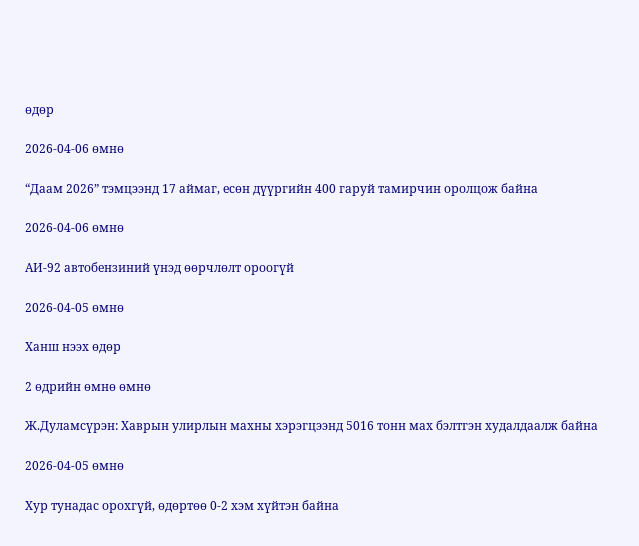өдөр

2026-04-06 өмнө

“Даам 2026” тэмцээнд 17 аймаг, есөн дүүргийн 400 гаруй тамирчин оролцож байна

2026-04-06 өмнө

АИ-92 автобензиний үнэд өөрчлөлт ороогүй

2026-04-05 өмнө

Ханш нээх өдөр

2 өдрийн өмнө өмнө

Ж.Дуламсүрэн: Хаврын улирлын махны хэрэгцээнд 5016 тонн мах бэлтгэн худалдаалж байна

2026-04-05 өмнө

Хур тунадас орохгүй, өдөртөө 0-2 хэм хүйтэн байна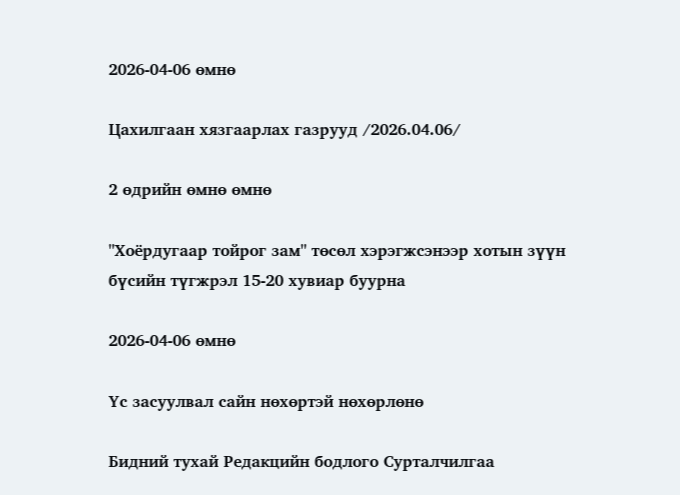2026-04-06 өмнө

Цахилгаан хязгаарлах газрууд /2026.04.06/

2 өдрийн өмнө өмнө

"Хоёрдугаар тойрог зам" төсөл хэрэгжсэнээр хотын зүүн бүсийн түгжрэл 15-20 хувиар буурна

2026-04-06 өмнө

Үс засуулвал сайн нөхөртэй нөхөрлөнө

Бидний тухай Редакцийн бодлого Сурталчилгаа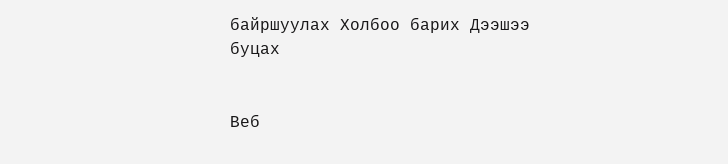байршуулах Холбоо барих Дээшээ буцах


Веб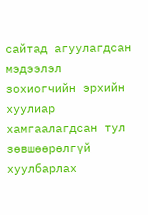сайтад агуулагдсан мэдээлэл зохиогчийн эрхийн хуулиар хамгаалагдсан тул зөвшөөрөлгүй хуулбарлах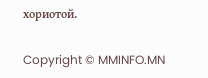хориотой.

Copyright © MMINFO.MN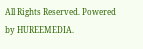All Rights Reserved. Powered by HUREEMEDIA.